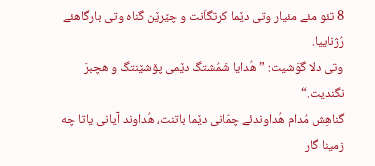8 تئو مئے مئیار وتی دێما کرتگاَنت و چێرێن گناه وتی بارگاهئے رُژناییا.
وتی دلا گوَشیت: ”هُدایا شَمُشتگ دێمی پۆشێنتگ و هچبرَ نگندیت.“
گناهِش مُدام هُداوندئے چمّانی دێما باتنت، هُداوند آیانی یاتا چه زمینا گار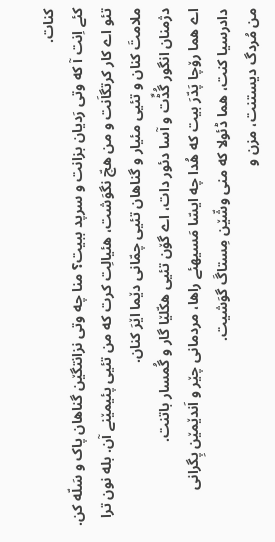کنات.
کئے اِنت آ که وتی رَدیان بزانت و سرپد ببیت؟ منا چه وتی نزانتگێن گناهان پاک و سَلّه کن.
تئو اے کار کرتگاَنت و من هچّ نگوَشت، هئیالِت کرت که من تئیی پئیمێنے آن. بله نون ترا ملامتَ کنان و تئیی مئیار و گناهان تئیی چمّانی دێما اێرَ کنان.
دژمنان انگور گُڈِّت و آسا دئور دات، اے گۆن تئیی هکّلێا گار و گُمسار باتنت.
اے هما رۆچا پَدّرَ بیت که هُدا چه ایسّا مَسیهئے راها، مردمانی چێر و اَندێمێن پِگرانی دادرسیا کنت، هما ڈئولا که منی وشّێن مِستاگَ گوَشیت.
من مُردگ دیستنت، مزن و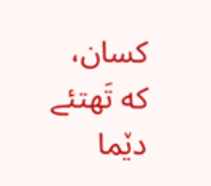کسان، که تَهتئے دێما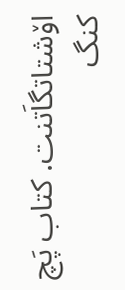اۆشتاتگاَتنت. کتاب پَچ کنگ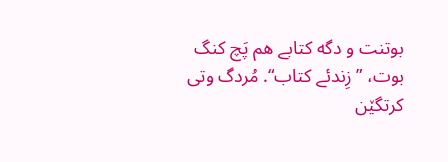بوتنت و دگه کتابے هم پَچ کنگ بوت، ”زِندئے کتاب“. مُردگ وتی کرتگێن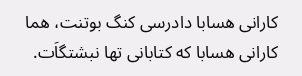کارانی هسابا دادرسی کنگ بوتنت، هما کارانی هسابا که کتابانی تها نبشتگاَت.